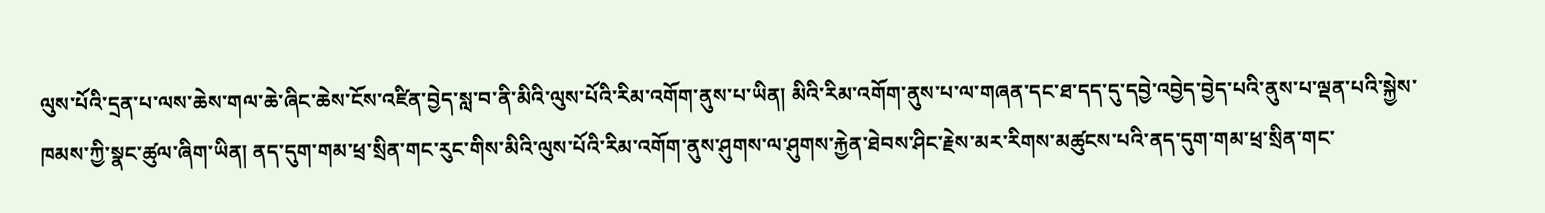ལུས་པོའི་དྲན་པ་ལས་ཆེས་གལ་ཆེ་ཞིང་ཆེས་ངོས་འཛིན་བྱེད་སླ་བ་ནི་མིའི་ལུས་པོའི་རིམ་འགོག་ནུས་པ་ཡིན། མིའི་རིམ་འགོག་ནུས་པ་ལ་གཞན་དང་ཐ་དད་དུ་དབྱེ་འབྱེད་བྱེད་པའི་ནུས་པ་ལྡན་པའི་སྐྱེས་ཁམས་ཀྱི་སྣང་ཚུལ་ཞིག་ཡིན། ནད་དུག་གམ་ཕྲ་སྲིན་གང་རུང་གིས་མིའི་ལུས་པོའི་རིམ་འགོག་ནུས་ཤུགས་ལ་ཤུགས་རྐྱེན་ཐེབས་ཤིང་རྗེས་མར་རིགས་མཚུངས་པའི་ནད་དུག་གམ་ཕྲ་སྲིན་གང་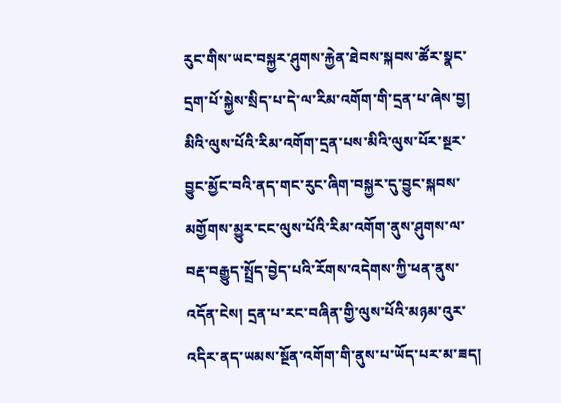རུང་གིས་ཡང་བསྐྱར་ཤུགས་རྐྱེན་ཐེབས་སྐབས་ཚོར་སྣང་དྲག་པོ་སྐྱེས་སྲིད་པ་དེ་ལ་རིམ་འགོག་གི་དྲན་པ་ཞེས་བྱ། མིའི་ལུས་པོའི་རིམ་འགོག་དྲན་པས་མིའི་ལུས་པོར་སྔར་བྱུང་མྱོང་བའི་ནད་གང་རུང་ཞིག་བསྐྱར་དུ་བྱུང་སྐབས་མགྱོགས་མྱུར་ངང་ལུས་པོའི་རིམ་འགོག་ནུས་ཤུགས་ལ་བརྡ་བརྒྱུད་སྤྲོད་བྱེད་པའི་རོགས་འདེགས་ཀྱི་ཕན་ནུས་འདོན་ངེས། དྲན་པ་རང་བཞིན་གྱི་ལུས་པོའི་མཉམ་འུར་འདིར་ནད་ཡམས་སྔོན་འགོག་གི་ནུས་པ་ཡོད་པར་མ་ཟད།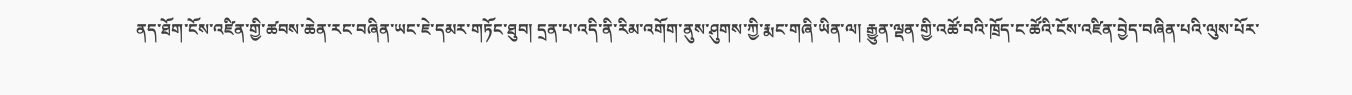ནད་ཐོག་ངོས་འཛིན་གྱི་ཚབས་ཆེན་རང་བཞིན་ཡང་ཇེ་དམར་གཏོང་ཐུབ། དྲན་པ་འདི་ནི་རིམ་འགོག་ནུས་ཤུགས་ཀྱི་རྨང་གཞི་ཡིན་ལ། རྒྱུན་ལྡན་གྱི་འཚོ་བའི་ཁྲོད་ང་ཚོའི་ངོས་འཛིན་བྱེད་བཞིན་པའི་ལུས་པོར་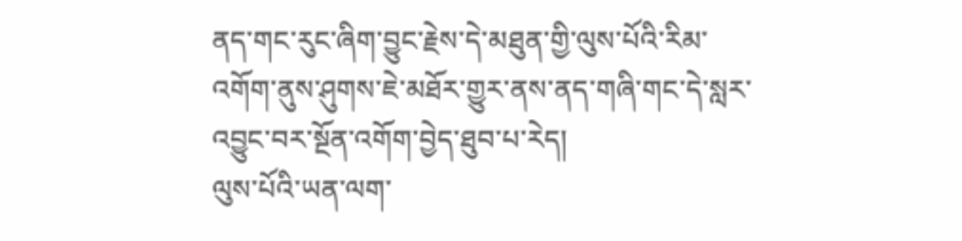ནད་གང་རུང་ཞིག་བྱུང་རྗེས་དེ་མཐུན་གྱི་ལུས་པོའི་རིམ་འགོག་ནུས་ཤུགས་ཇེ་མཐོར་གྱུར་ནས་ནད་གཞི་གང་དེ་སླར་འབྱུང་བར་སྔོན་འགོག་བྱེད་ཐུབ་པ་རེད།
ལུས་པོའི་ཡན་ལག་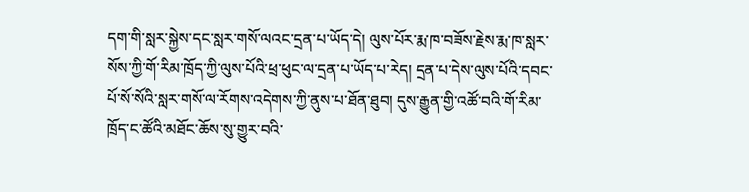དག་གི་སླར་སྐྱེས་དང་སླར་གསོ་ལའང་དྲན་པ་ཡོད་དེ། ལུས་པོར་རྨ་ཁ་བཟོས་རྗེས་རྨ་ཁ་སླར་སོས་ཀྱི་གོ་རིམ་ཁྲོད་ཀྱི་ལུས་པོའི་ཕྲ་ཕུང་ལ་དྲན་པ་ཡོད་པ་རེད། དྲན་པ་དེས་ལུས་པོའི་དབང་པོ་སོ་སོའི་སླར་གསོ་ལ་རོགས་འདེགས་ཀྱི་ནུས་པ་ཐོན་ཐུབ། དུས་རྒྱུན་གྱི་འཚོ་བའི་གོ་རིམ་ཁྲོད་ང་ཚོའི་མཐོང་ཆོས་སུ་གྱུར་བའི་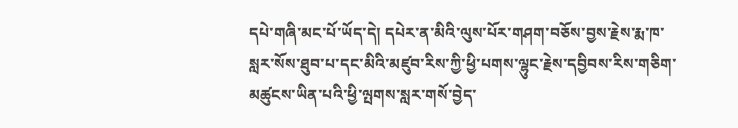དཔེ་གཞི་མང་པོ་ཡོད་དེ། དཔེར་ན་མིའི་ལུས་པོར་གཤག་བཅོས་བྱས་རྗེས་རྨ་ཁ་སླར་སོས་ཐུབ་པ་དང་མིའི་མཛུབ་རིས་ཀྱི་ཕྱི་པགས་ལྷུང་རྗེས་དབྱིབས་རིས་གཅིག་མཚུངས་ཡིན་པའི་ཕྱི་ལྤགས་སླར་གསོ་བྱེད་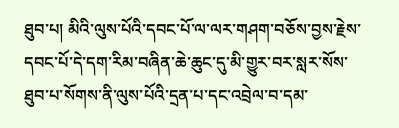ཐུབ་པ། མིའི་ལུས་པོའི་དབང་པོ་ལ་ལར་གཤག་བཅོས་བྱས་རྗེས་དབང་པོ་དེ་དག་རིམ་བཞིན་ཆེ་ཆུང་དུ་མི་གྱུར་བར་སླར་སོས་ཐུབ་པ་སོགས་ནི་ལུས་པོའི་དྲན་པ་དང་འབྲེལ་བ་དམ་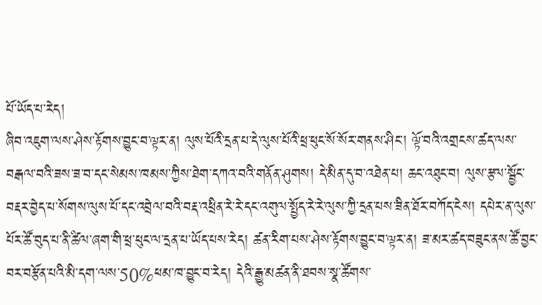པོ་ཡོད་པ་རེད།
ཞིབ་འཇུག་ལས་ཤེས་རྟོགས་བྱུང་བ་ལྟར་ན། ལུས་པོའི་དྲན་པ་དེ་ལུས་པོའི་ཕྲ་ཕུང་སོ་སོར་གནས་ཤིང་། ལྟོ་བའི་འགྲངས་ཚད་ལས་བརྒལ་བའི་ཟས་ཟ་བ་དང་སེམས་ཁམས་ཀྱིས་ཐེག་དཀའ་བའི་གནོན་ཤུགས། དེ་མིན་དུ་བ་འཐེན་པ། ཆང་འཐུང་བ། ལུས་རྩལ་སྦྱོང་བརྡར་བྱེད་པ་སོགས་ལུས་པོ་དང་འབྲེལ་བའི་བརྡ་འཕྲིན་རེ་རེ་དང་འགུལ་སྤྱོད་རེ་རེ་ལུས་ཀྱི་དྲན་པས་ཟིན་ཐོར་བཀོད་ངེས། དཔེར་ན་ལུས་པོར་ཚོ་བུད་པ་ནི་ཚིལ་ཞག་གི་ཕྲ་ཕུང་ལ་དྲན་པ་ཡོད་པས་རེད། ཚན་རིག་པས་ཤེས་རྟོགས་བྱུང་བ་ལྟར་ན། ཟ་མར་ཚད་བཟུང་ནས་ཚོ་བྱང་བར་བརྩོན་པའི་མི་དག་ལས་50%ཕམ་ཁ་བྱུང་བ་རེད། དེའི་རྒྱུ་མཚན་ནི་ཐབས་སྣ་ཚོགས་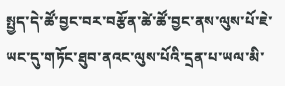སྤྱད་དེ་ཚོ་བྱང་བར་བརྩོན་ཚེ་ཚོ་བྱང་ནས་ལུས་པོ་ཇེ་ཡང་དུ་གཏོང་ཐུབ་ནའང་ལུས་པོའི་དྲན་པ་ཡལ་མི་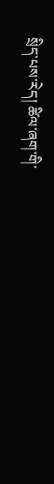སྲིད་པས་རེད། ཚིལ་ཞག་གི་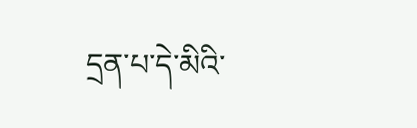དྲན་པ་དེ་མིའི་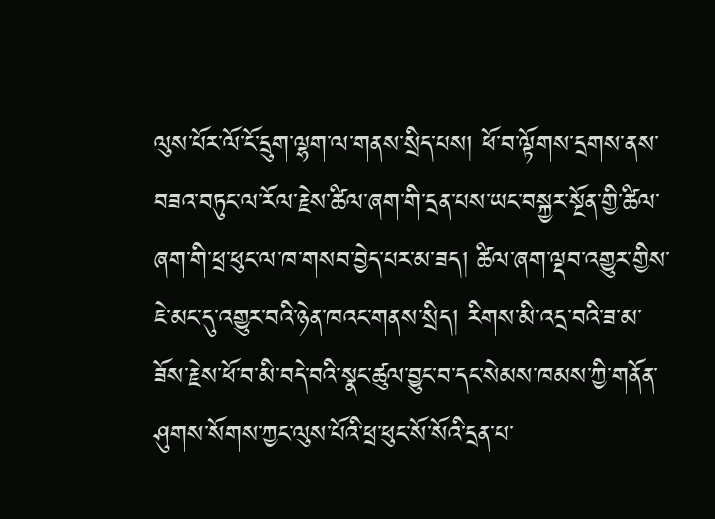ལུས་པོར་ལོ་ངོ་དྲུག་ལྷག་ལ་གནས་སྲིད་པས། ཕོ་བ་ལྟོགས་དྲགས་ནས་བཟའ་བཏུང་ལ་རོལ་རྗེས་ཚིལ་ཞག་གི་དྲན་པས་ཡང་བསྐྱར་སྔོན་གྱི་ཚིལ་ཞག་གི་ཕྲ་ཕུང་ལ་ཁ་གསབ་བྱེད་པར་མ་ཟད། ཚིལ་ཞག་ལྡབ་འགྱུར་གྱིས་ཇེ་མང་དུ་འགྱུར་བའི་ཉེན་ཁའང་གནས་སྲིད། རིགས་མི་འདྲ་བའི་ཟ་མ་ཟོས་རྗེས་ཕོ་བ་མི་བདེ་བའི་སྣང་ཚུལ་བྱུང་བ་དང་སེམས་ཁམས་ཀྱི་གནོན་ཤུགས་སོགས་ཀྱང་ལུས་པོའི་ཕྲ་ཕུང་སོ་སོའི་དྲན་པ་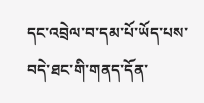དང་འབྲེལ་བ་དམ་པོ་ཡོད་པས་བདེ་ཐང་གི་གནད་དོན་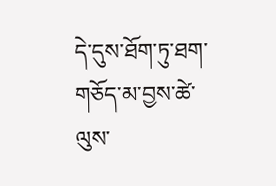དེ་དུས་ཐོག་ཏུ་ཐག་གཅོད་མ་བྱས་ཚེ་ལུས་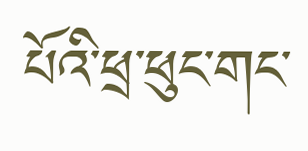པོའི་ཕྲ་ཕུང་གང་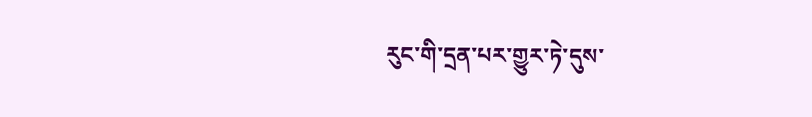རུང་གི་དྲན་པར་གྱུར་ཏེ་དུས་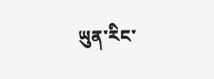ཡུན་རིང་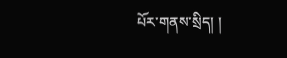པོར་གནས་སྲིད། །